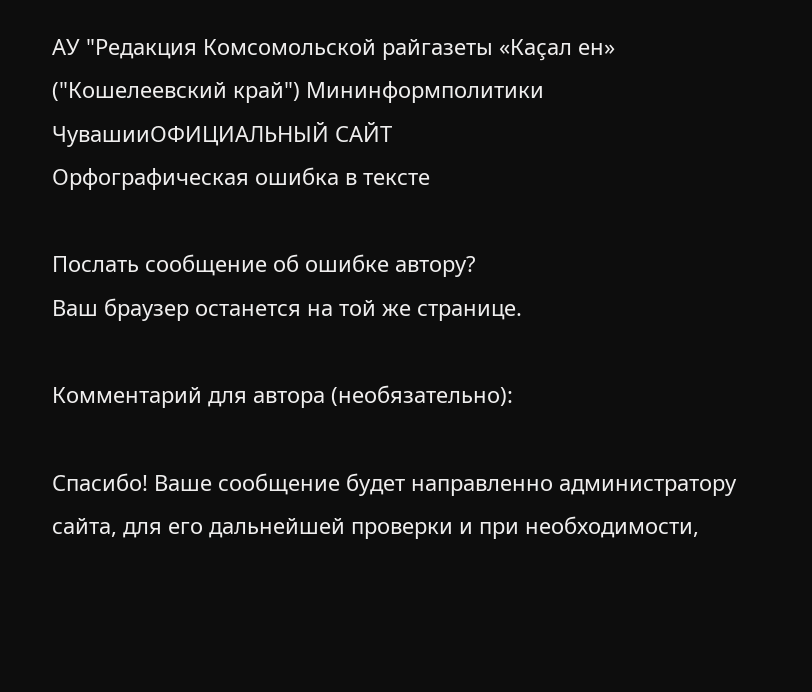АУ "Редакция Комсомольской райгазеты «Каçал ен» ("Кошелеевский край") Мининформполитики ЧувашииОФИЦИАЛЬНЫЙ САЙТ
Орфографическая ошибка в тексте

Послать сообщение об ошибке автору?
Ваш браузер останется на той же странице.

Комментарий для автора (необязательно):

Спасибо! Ваше сообщение будет направленно администратору сайта, для его дальнейшей проверки и при необходимости,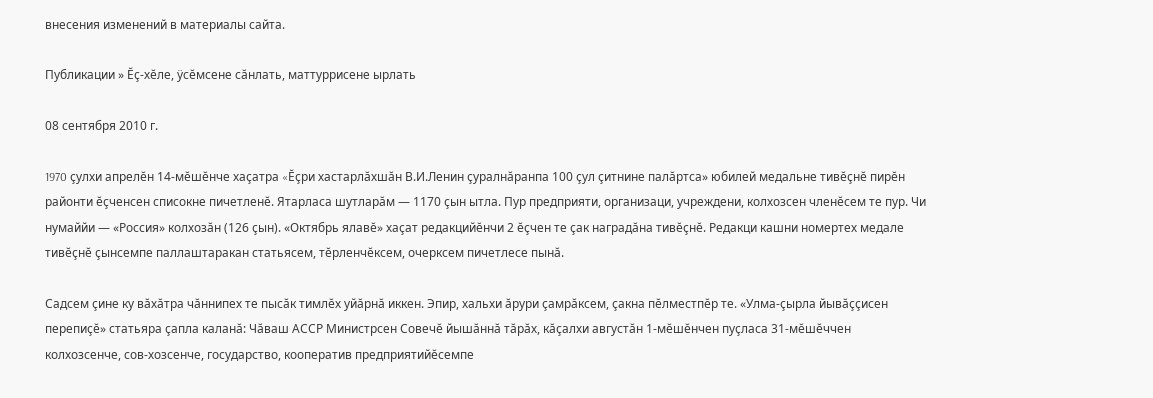внесения изменений в материалы сайта.

Публикации » Ĕç-хĕле, ÿсĕмсене сăнлать, маттуррисене ырлать

08 сентября 2010 г.

1970 çулхи апрелĕн 14-мĕшĕнче хаçатра «Ĕçри хастарлăхшăн В.И.Ленин çуралнăранпа 100 çул çитнине палăртса» юбилей медальне тивĕçнĕ пирĕн районти ĕçченсен списокне пичетленĕ. Ятарласа шутларăм — 1170 çын ытла. Пур предприяти, организаци, учреждени, колхозсен членĕсем те пур. Чи нумаййи — «Россия» колхозăн (126 çын). «Октябрь ялавĕ» хаçат редакцийĕнчи 2 ĕçчен те çак наградăна тивĕçнĕ. Редакци кашни номертех медале тивĕçнĕ çынсемпе паллаштаракан статьясем, тĕрленчĕксем, очерксем пичетлесе пынă.

Садсем çине ку вăхăтра чăннипех те пысăк тимлĕх уйăрнă иккен. Эпир, хальхи ăрури çамрăксем, çакна пĕлместпĕр те. «Улма-çырла йывăççисен перепиçĕ» статьяра çапла каланă: Чăваш АССР Министрсен Совечĕ йышăннă тăрăх, кăçалхи августăн 1-мĕшĕнчен пуçласа 31-мĕшĕччен колхозсенче, сов-хозсенче, государство, кооператив предприятийĕсемпе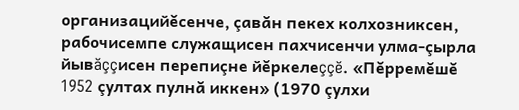организацийĕсенче, çавăн пекех колхозниксен, рабочисемпе служащисен пахчисенчи улма-çырла йывăççисен перепиçне йĕркелеççĕ. «Пĕрремĕшĕ 1952 çултах пулнă иккен» (1970 çулхи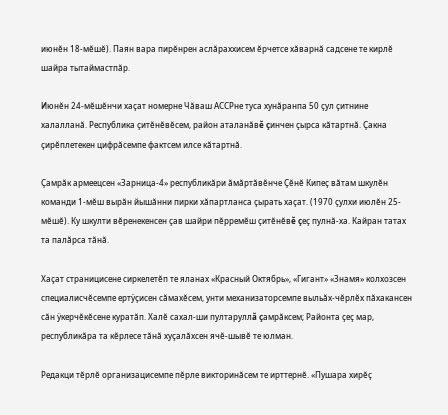июнĕн 18-мĕшĕ). Паян вара пирĕнрен аслăраххисем ĕрчетсе хăварнă садсене те кирлĕ шайра тытаймастпăр.

Июнĕн 24-мĕшĕнчи хаçат номерне Чăваш АССРне туса хунăранпа 50 çул çитнине халалланă. Республика çитĕнĕвĕсем, район аталанăвĕ çинчен çырса кăтартнă. Çакна çирĕплетекен цифрăсемпе фактсем илсе кăтартнă.

Çамрăк армеецсен «Зарница-4» республикăри ăмăртăвĕнче Çĕнĕ Кипеç вăтам шкулĕн команди 1-мĕш вырăн йышăнни пирки хăпартланса çырать хаçат. (1970 çулхи июлĕн 25-мĕшĕ). Ку шкулти вĕренекенсен çав шайри пĕрремĕш çитĕнĕвĕ çеç пулнă-ха. Кайран татах та палăрса тăнă.

Хаçат страницисене сиркелетĕп те яланах «Красный Октябрь», «Гигант» «Знамя» колхозсен специалисчĕсемпе ертÿçисен сăмахĕсем, унти механизаторсемпе выльăх-чĕрлĕх пăхакансен сăн ÿкерчĕкĕсене куратăп. Халĕ сахал-ши пултаруллă çамрăксем; Районта çеç мар, республикăра та кĕрлесе тăнă хуçалăхсен ячĕ-шывĕ те юлман.

Редакци тĕрлĕ организацисемпе пĕрле викторинăсем те ирттернĕ. «Пушара хирĕç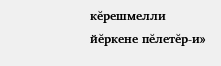кĕрешмелли йĕркене пĕлетĕр-и»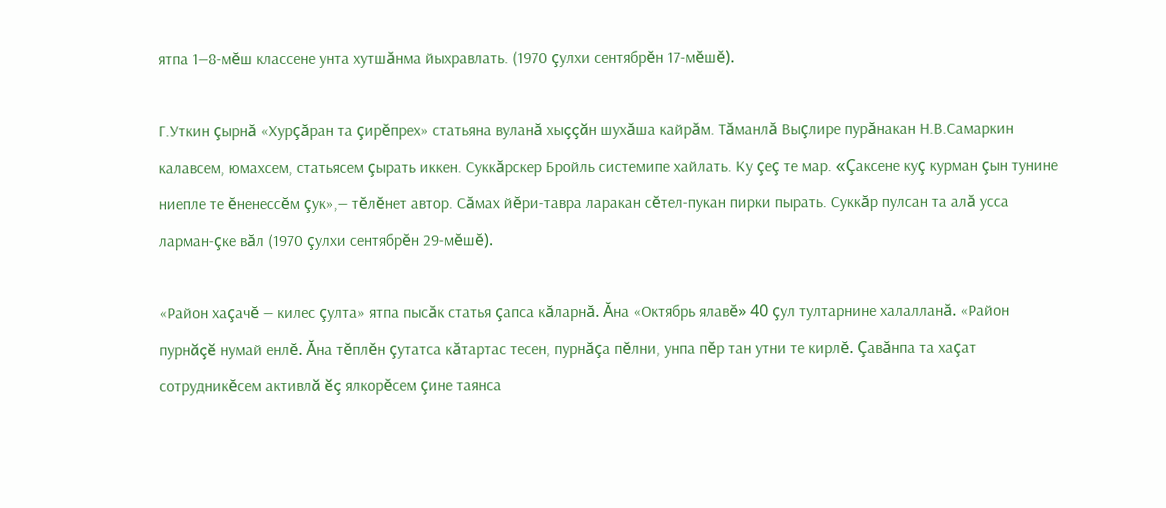ятпа 1—8-мĕш классене унта хутшăнма йыхравлать. (1970 çулхи сентябрĕн 17-мĕшĕ).

Г.Уткин çырнă «Хурçăран та çирĕпрех» статьяна вуланă хыççăн шухăша кайрăм. Тăманлă Выçлире пурăнакан Н.В.Самаркин калавсем, юмахсем, статьясем çырать иккен. Суккăрскер Бройль системипе хайлать. Ку çеç те мар. «Çаксене куç курман çын тунине ниепле те ĕненессĕм çук»,— тĕлĕнет автор. Сăмах йĕри-тавра ларакан сĕтел-пукан пирки пырать. Суккăр пулсан та алă усса ларман-çке вăл (1970 çулхи сентябрĕн 29-мĕшĕ).

«Район хаçачĕ — килес çулта» ятпа пысăк статья çапса кăларнă. Ăна «Октябрь ялавĕ» 40 çул тултарнине халалланă. «Район пурнăçĕ нумай енлĕ. Ăна тĕплĕн çутатса кăтартас тесен, пурнăçа пĕлни, унпа пĕр тан утни те кирлĕ. Çавăнпа та хаçат сотрудникĕсем активлă ĕç ялкорĕсем çине таянса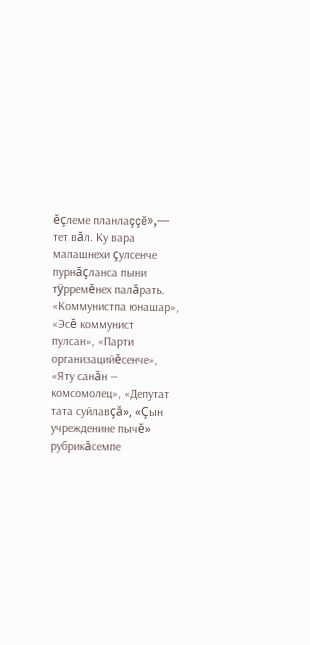ĕçлеме планлаççĕ»,— тет вăл. Ку вара малашнехи çулсенче пурнăçланса пыни тÿрремĕнех палăрать. «Коммунистпа юнашар», «Эсĕ коммунист пулсан», «Парти организацийĕсенче», «Яту санăн — комсомолец», «Депутат тата суйлавçă», «Çын учрежденине пычĕ» рубрикăсемпе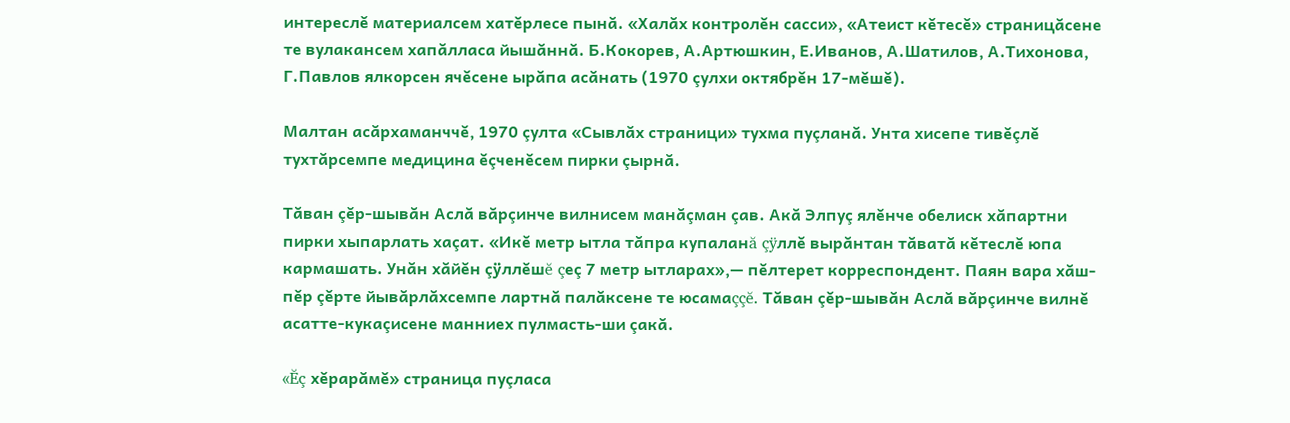интереслĕ материалсем хатĕрлесе пынă. «Халăх контролĕн сасси», «Атеист кĕтесĕ» страницăсене те вулакансем хапăлласа йышăннă. Б.Кокорев, А.Артюшкин, Е.Иванов, А.Шатилов, А.Тихонова, Г.Павлов ялкорсен ячĕсене ырăпа асăнать (1970 çулхи октябрĕн 17-мĕшĕ).

Малтан асăрхаманччĕ, 1970 çулта «Сывлăх страници» тухма пуçланă. Унта хисепе тивĕçлĕ тухтăрсемпе медицина ĕçченĕсем пирки çырнă.

Тăван çĕр-шывăн Аслă вăрçинче вилнисем манăçман çав. Акă Элпуç ялĕнче обелиск хăпартни пирки хыпарлать хаçат. «Икĕ метр ытла тăпра купаланă çÿллĕ вырăнтан тăватă кĕтеслĕ юпа кармашать. Унăн хăйĕн çÿллĕшĕ çеç 7 метр ытларах»,— пĕлтерет корреспондент. Паян вара хăш-пĕр çĕрте йывăрлăхсемпе лартнă палăксене те юсамаççĕ. Тăван çĕр-шывăн Аслă вăрçинче вилнĕ асатте-кукаçисене манниех пулмасть-ши çакă.

«Ĕç хĕрарăмĕ» страница пуçласа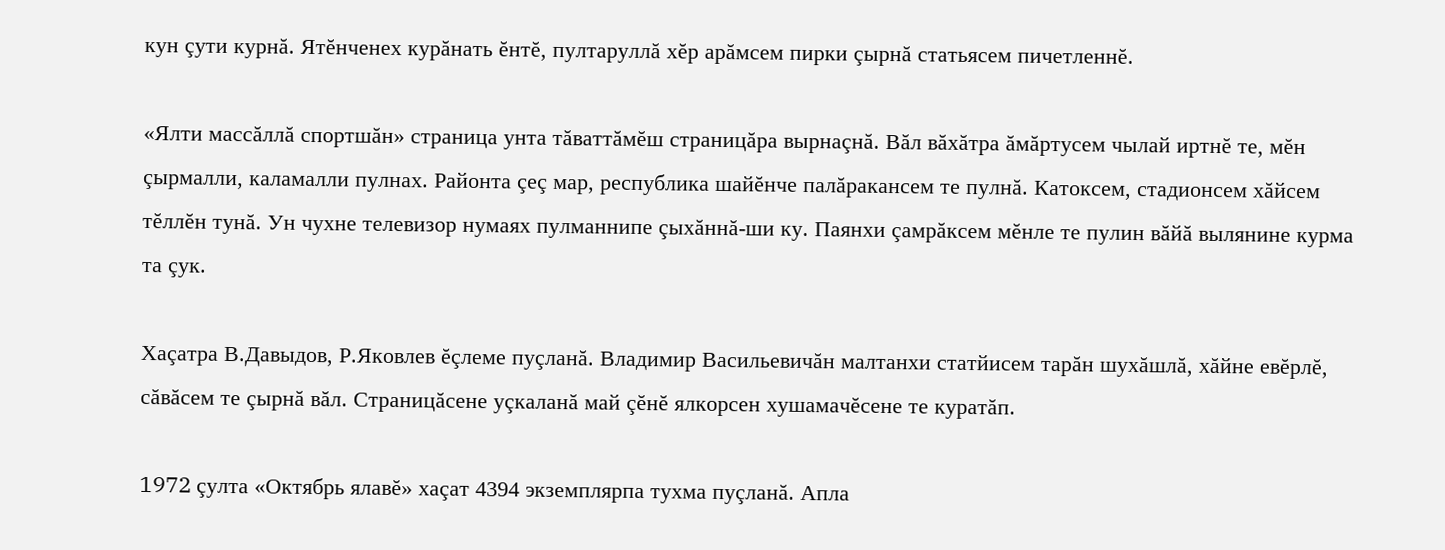кун çути курнă. Ятĕнченех курăнать ĕнтĕ, пултаруллă хĕр арăмсем пирки çырнă статьясем пичетленнĕ.

«Ялти массăллă спортшăн» страница унта тăваттăмĕш страницăра вырнаçнă. Вăл вăхăтра ăмăртусем чылай иртнĕ те, мĕн çырмалли, каламалли пулнах. Районта çеç мар, республика шайĕнче палăракансем те пулнă. Катоксем, стадионсем хăйсем тĕллĕн тунă. Ун чухне телевизор нумаях пулманнипе çыхăннă-ши ку. Паянхи çамрăксем мĕнле те пулин вăйă вылянине курма та çук.

Хаçатра В.Давыдов, Р.Яковлев ĕçлеме пуçланă. Владимир Васильевичăн малтанхи статйисем тарăн шухăшлă, хăйне евĕрлĕ, сăвăсем те çырнă вăл. Страницăсене уçкаланă май çĕнĕ ялкорсен хушамачĕсене те куратăп.

1972 çулта «Октябрь ялавĕ» хаçат 4394 экземплярпа тухма пуçланă. Апла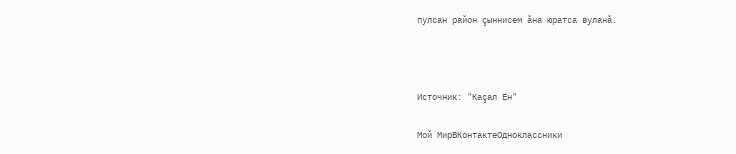пулсан район çыннисем ăна юратса вуланă.



Источник: "Каçал Ен"

Мой МирВКонтактеОдноклассники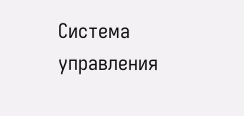Система управления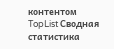контентом
TopList Сводная статистика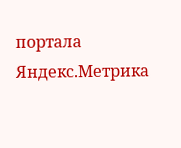портала Яндекс.Метрика